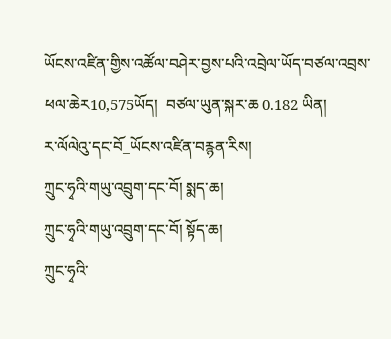ཡོངས་འཛིན་གྱིས་འཚོལ་བཤེར་བྱས་པའི་འབྲེལ་ཡོད་བཙལ་འབྲས་ཕལ་ཆེར10,575ཡོད།  བཙལ་ཡུན་སྐར་ཆ 0.182 ཡིན།
ར་ལོལེའུ་དང་བོ_ཡོངས་འཛིན་བརྙན་རིས།
ཀྲུང་ཧྭའི་གཡུ་འབྲུག་དང་བོ། སྨད་ཆ།
ཀྲུང་ཧྭའི་གཡུ་འབྲུག་དང་བོ། སྟོད་ཆ།
ཀྲུང་ཧྭའི་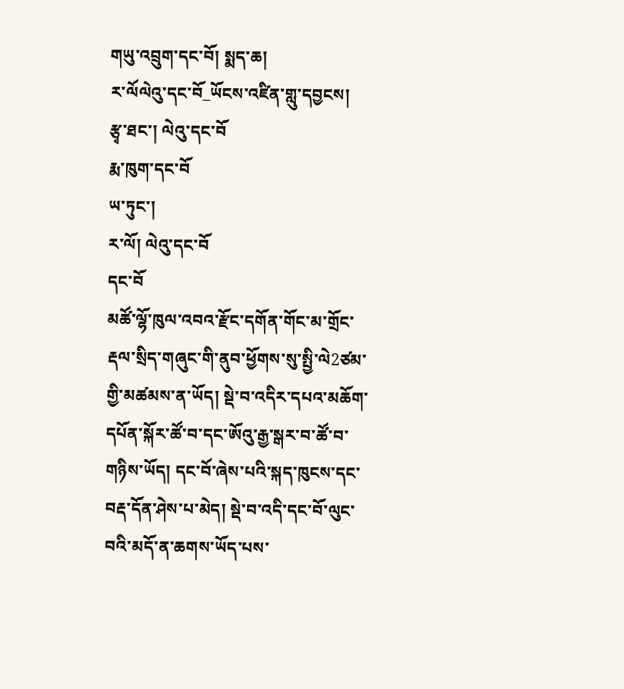གཡུ་འབྲུག་དང་བོ། སྨད་ཆ།
ར་ལོལེའུ་དང་བོ_ཡོངས་འཛིན་གླུ་དབྱངས།
རྩྭ་ཐང་། ལེའུ་དང་བོ
རྨ་ཁུག་དང་བོ
ཡ་ཏུང་།
ར་ལོ། ལེའུ་དང་བོ
དང་བོ
མཚོ་ལྷོ་ཁུལ་འབའ་རྫོང་དགོན་གོང་མ་གྲོང་རྡལ་སྲིད་གཞུང་གི་ནུབ་ཕྱོགས་སུ་སྤྱི་ལེ2ཙམ་གྱི་མཚམས་ན་ཡོད། སྡེ་བ་འདིར་དཔའ་མཆོག་དཔོན་སྐོར་ཚོ་བ་དང་ཨོའུ་རྒྱ་སྒར་བ་ཚོ་བ་གཉིས་ཡོད། དང་བོ་ཞེས་པའི་སྐད་ཁུངས་དང་བརྡ་དོན་ཤེས་པ་མེད། སྡེ་བ་འདི་དང་བོ་ལུང་བའི་མདོ་ན་ཆགས་ཡོད་པས་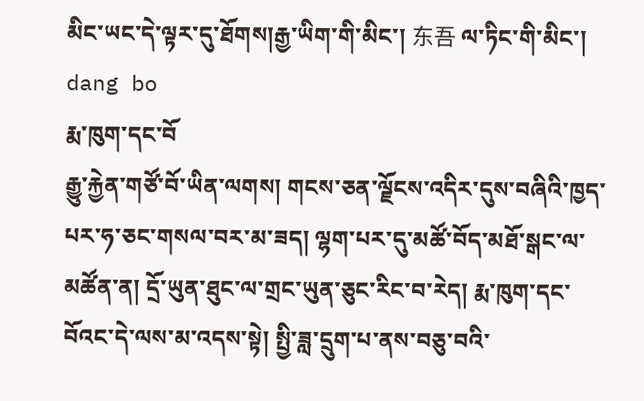མིང་ཡང་དེ་ལྟར་དུ་ཐོགས།རྒྱ་ཡིག་གི་མིང་། 东吾 ལ་ཏིང་གི་མིང་། dang bo
རྨ་ཁུག་དང་བོ
རྒྱུ་རྐྱེན་གཙོ་བོ་ཡིན་ལགས། གངས་ཅན་ལྗོངས་འདིར་དུས་བཞིའི་ཁྱད་པར་ཧ་ཅང་གསལ་བར་མ་ཟད། ལྷག་པར་དུ་མཚོ་བོད་མཐོ་སྒང་ལ་མཚོན་ན། དྲོ་ཡུན་ཐུང་ལ་གྲང་ཡུན་ཅུང་རིང་བ་རེད། རྨ་ཁུག་དང་བོའང་དེ་ལས་མ་འདས་སྟེ། སྤྱི་ཟླ་དྲུག་པ་ནས་བཅུ་བའི་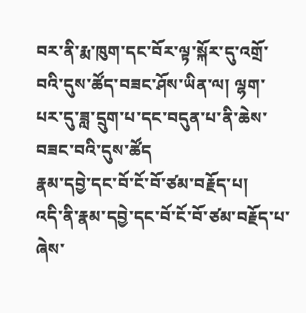བར་ནི་རྨ་ཁུག་དང་བོར་ལྟ་སྐོར་དུ་འགྲོ་བའི་དུས་ཚོད་བཟང་ཤོས་ཡིན་ལ། ལྷག་པར་དུ་ཟླ་དྲུག་པ་དང་བདུན་པ་ནི་ཆེས་བཟང་བའི་དུས་ཚོད
རྣམ་དབྱེ་དང་བོ་ངོ་བོ་ཙམ་བརྗོད་པ།
འདི་ནི་རྣམ་དབྱེ་དང་བོ་ངོ་བོ་ཙམ་བརྗོད་པ་ཞེས་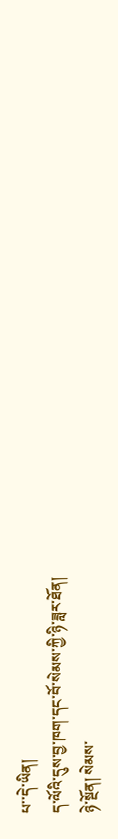པ་་དེ་ཡིན།
ད་ལོའི་དུས་བྱ་ཁག་དང་བོ་སེམས་ཀྱི་ཉི་ཟླར་ཐོན།
ཉེ་སྔོན། སེམས་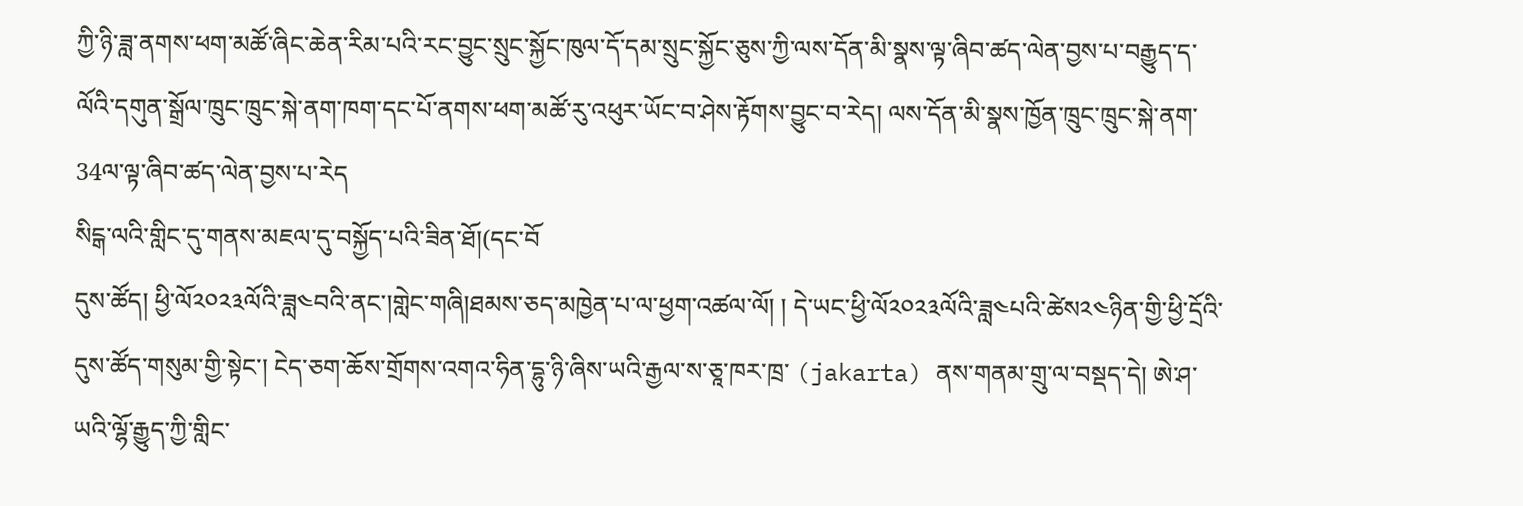ཀྱི་ཉི་ཟླ་ནགས་ཕག་མཚོ་ཞིང་ཆེན་རིམ་པའི་རང་བྱུང་སྲུང་སྐྱོང་ཁུལ་དོ་དམ་སྲུང་སྐྱོང་ཅུས་ཀྱི་ལས་དོན་མི་སྣས་ལྟ་ཞིབ་ཚད་ལེན་བྱས་པ་བརྒྱུད་ད་ལོའི་དགུན་སྒྲོལ་ཁྲུང་ཁྲུང་སྐེ་ནག་ཁག་དང་པོ་ནགས་ཕག་མཚོ་རུ་འཕུར་ཡོང་བ་ཤེས་རྟོགས་བྱུང་བ་རེད། ལས་དོན་མི་སྣས་ཁྱོན་ཁྲུང་ཁྲུང་སྐེ་ནག་34ལ་ལྟ་ཞིབ་ཚད་ལེན་བྱས་པ་རེད
སིངྒ་ལའི་གླིང་དུ་གནས་མཇལ་དུ་བསྐྱོད་པའི་ཟིན་ཐོ།(དང་བོ
དུས་ཚོད། ཕྱི་ལོ༢༠༢༣ལོའི་ཟླ༤བའི་ནང་།གླེང་གཞི།ཐམས་ཅད་མཁྱེན་པ་ལ་ཕྱག་འཚལ་ལོ། ། དེ་ཡང་ཕྱི་ལོ༢༠༢༣ལོའི་ཟླ༤པའི་ཚེས༢༤ཉིན་གྱི་ཕྱི་དྲོའི་དུས་ཚོད་གསུམ་གྱི་སྟེང་། ངེད་ཅག་ཆོས་གྲོགས་འགའ་ཧིན་དྷུ་ཉི་ཞིས་ཡའི་རྒྱལ་ས་ཅཱ་ཁར་ཁྲ་ (jakarta) ནས་གནམ་གྲུ་ལ་བསྡད་དེ། ཨེ་ཤ་ཡའི་ལྷོ་རྒྱུད་ཀྱི་གླིང་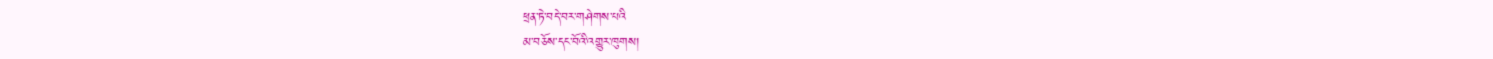ཕྲན་ཏེ་བདེ་བར་གཤེགས་པའི
མ་བཅོས་དང་བོའི་འགྱུར་ཁུགས།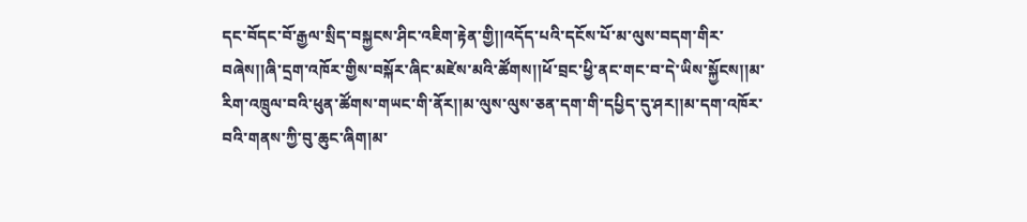དང་བོདང་བོ་རྒྱལ་སྲིད་བསྐྱངས་ཤིང་འཇིག་རྟེན་གྱི།།འདོད་པའི་དངོས་པོ་མ་ལུས་བདག་གིར་བཞེས།།ཞི་དྲག་འཁོར་གྱིས་བསྐོར་ཞིང་མཛེས་མའི་ཚོགས།།ཕོ་བྲང་ཕྱི་ནང་གང་བ་དེ་ཡིས་སྐྱོངས།།མ་རིག་འཁྲུལ་བའི་ཕུན་ཚོགས་གཡང་གི་ནོར།།མ་ལུས་ལུས་ཅན་དག་གི་དཔྱིད་དུ་ཤར།།མ་དག་འཁོར་བའི་གནས་ཀྱི་བུ་ཆུང་ཞིག།མ་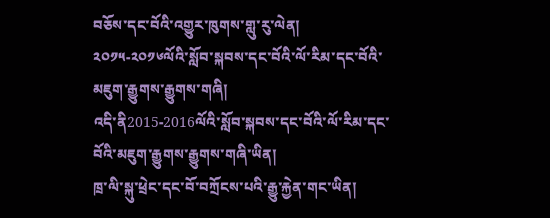བཅོས་དང་བོའི་འགྱུར་ཁུགས་གླུ་རུ་ལེན།
༢༠༡༥-༢༠༡༦ལོའི་སློབ་སྐབས་དང་བོའི་ལོ་རིམ་དང་བོའི་མཇུག་རྒྱུགས་རྒྱུགས་གཞི།
འདི་ནི2015-2016ལོའི་སློབ་སྐབས་དང་བོའི་ལོ་རིམ་དང་བོའི་མཇུག་རྒྱུགས་རྒྱུགས་གཞི་ཡིན།
ཁྲ་ལི་སྐུ་ཕྲེང་དང་བོ་བཀྲོངས་པའི་རྒྱུ་རྐྱེན་གང་ཡིན།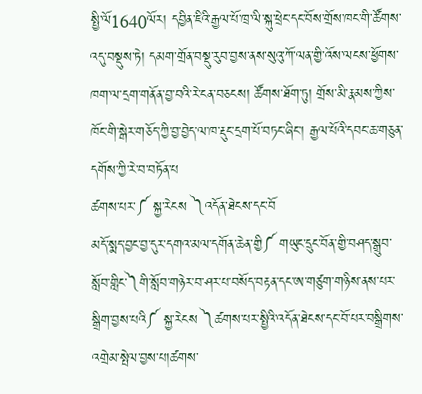སྤྱི་ལོ1640ལོར། དབྱིན་ཇིའི་རྒྱལ་པོ་ཁྲ་ལི་སྐུ་ཕྲེང་དང་བོས་གྲོས་ཁང་གི་ཚོགས་འདུ་བསྡུས་ཏེ། དམག་གྲོན་བསྡུ་རུབ་བྱས་ནས་སུའུ་ཀོ་ལན་གྱི་འོས་ལངས་ཕྱོགས་ཁག་ལ་དྲག་གནོན་བྱ་བའི་རེ་ངན་བཅངས། ཚོགས་ཐོག་ཏུ། གྲོས་མི་རྣམས་ཀྱིས་ཁོང་གི་སྒེར་གཅོད་ཀྱི་བྱ་བྱེད་ལ་ཁ་རྡུང་དྲག་པོ་བཏང་ཞིང་། རྒྱལ་པོའི་དབང་ཆ་གཅུན་དགོས་ཀྱི་རེ་བ་བཏོན་པ
ཚགས་པར་༼ སྐྱ་རེངས ༽འདོན་ཐེངས་དང་བོ
མདོ་སྨད་བྱང་བྱ་དུར་དགའ་མལ་དགོན་ཆེན་གྱི༼ གཡུང་དྲུང་བོན་གྱི་བཤད་སྒྲུབ་སློབ་གླིང་༽གི་སློབ་གཉེར་བ་ཤར་པ་བསོད་བརྟན་དང་ཨ་གཙུག་གཉིས་ནས་པར་སྒྲིག་བྱས་པའི༼ སྐྱ་རེངས ༽ཚགས་པར་སྤྱིའི་འདོན་ཐེངས་དང་བོ་པར་བསྒྲིགས་འགྲེམ་སྤེལ་བྱས་པ།ཚགས་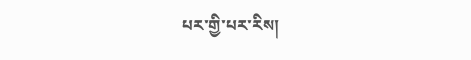པར་གྱི་པར་རིས།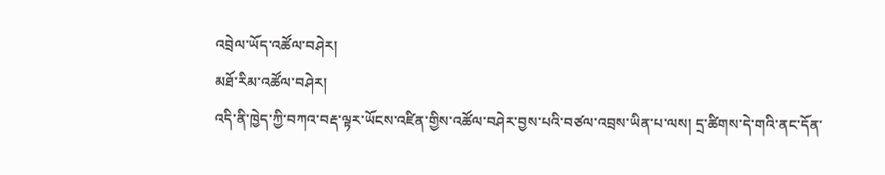འབྲེལ་ཡོད་འཚོལ་བཤེར།
མཐོ་རིམ་འཚོལ་བཤེར།
འདི་ནི་ཁྱེད་ཀྱི་བཀའ་བརྡ་ལྟར་ཡོངས་འཛིན་གྱིས་འཚོལ་བཤེར་བྱས་པའི་བཙལ་འབྲས་ཡིན་པ་ལས། དྲ་ཚིགས་དེ་གའི་ནང་དོན་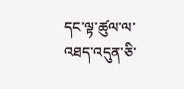དང་ལྟ་ཚུལ་ལ་འཐད་འདུན་ཅི་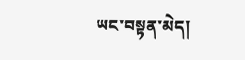ཡང་བསྟན་མེད།